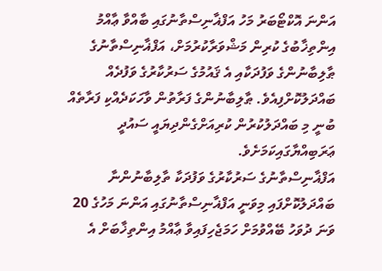އަންނަ އޮކްޓޯބަރު މަހު އަފްޣާނިސްތާނުގައި ބާއްވާ ޢާއްމު އިންތިޚާބުގެ ކުރިން މަޝްވަރާކުރުމަށް، އަފްޣާނިސްތާނުގެ ޠާލިބާނުންގެ ވަފުދަކާއި އެ ޤައުމުގެ ސަރުކާރުގެ ވަފުދެއް ބައްދަލުކޮށްފިއެވެ. ޠާލިބާނުންގެ ފަރާތުން ވާހަކަދެއްކި ފަރާތެއް ބުނީ މި ބައްދަލުކުރުން ކުރިއަށްގެންދިޔައީ ސައުދީ ޢަރަބިއްޔާގައިކަމަށެވެ.
އަފްޣާނިސްތާނުގެ ސަރުކާރުގެ ވަފުދަކާ ތާލިބާނުންނާ ބައްދަލުކޮށްފައި މިވަނީ އަފްޣާނިސްތާނުގައި އަންނަ މަހުގެ 20 ވަނަ ދުވަހު ބޭއްވުމަށް ހަމަޖެހިފައިވާ ޢާއްމު އިންތިޚާބަށް އެ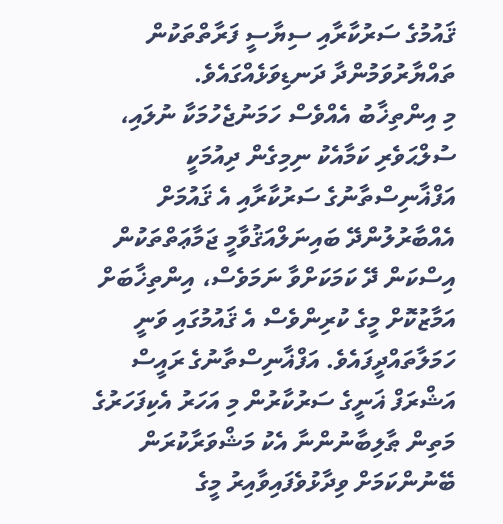ޤައުމުގެ ސަރުކާރާއި ސިޔާސީ ފަރާތްތަކުން ތައްޔާރުވަމުންދާ ދަނޑިވަޅެއްގައެވެ.
މި އިންތިޚާބު އެއްވެސް ހަމަނުޖެހުމަކާ ނުލައި، ސުލްޙަވެރި ކަމާއެކު ނިމިގެން ދިއުމަކީ އަފްޣާނިސްތާނުގެ ސަރުކާރާއި އެ ޤައުމަށް އެއްބާރުލުންދޭ ބައިނަލްއަޤުވާމީ ޖަމާޢަތްތަކުން އިސްކަން ދޭ ކަމަކަށްވާ ނަމަވެސް، އިންތިޚާބަށް އަމާޒުކޮށް މީގެ ކުރިންވެސް އެ ޤައުމުގައި ވަނީ ހަމަލާތައްދީފައެވެ. އަފްޣާނިސްތާނުގެ ރައީސް އަޝްރަފް ޣަނީގެ ސަރުކާރުން މި އަހަރު އެކިފަހަރުގެ މަތިން ޠާލިބާނުންނާ އެކު މަޝްވަރާކުރަން ބޭނުންކަމަށް ވިދާޅުވެފައިވާއިރު މީގެ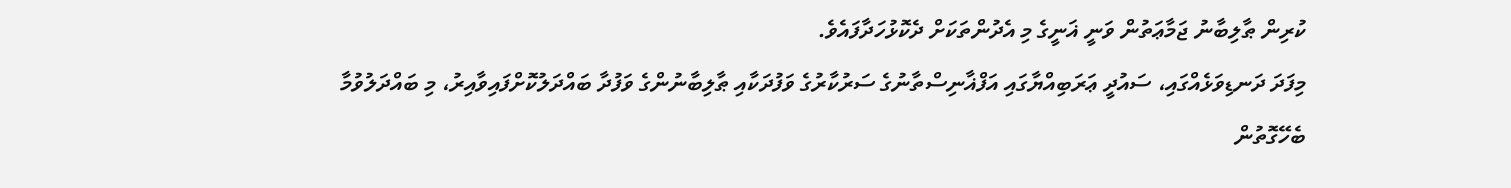ކުރިން ޠާލިބާނު ޖަމާޢަތުން ވަނީ ޣަނީގެ މި އެދުންތަކަށް ދެކޮޅުހަދާފައެވެ.
މިފަދަ ދަނޑިވަޅެއްގައި، ސައުދީ ޢަރަބިއްޔާގައި އަފްޣާނިސްތާނުގެ ސަރުކާރުގެ ވަފުދަކާއި ޠާލިބާނުންގެ ވަފުދާ ބައްދަލުކޮށްފައިވާއިރު، މި ބައްދަލުވުމާ ބެހޭގޮތުން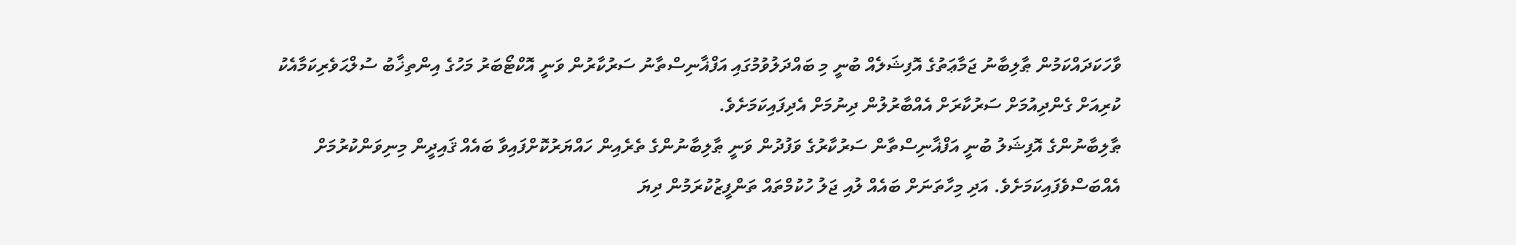ވާހަކަދައްކަމުން ޠާލިބާނު ޖަމާޢަތުގެ އޮފިޝަލެއް ބުނީ މި ބައްދަލުވުމުގައި އަފްޣާނިސްތާނު ސަރުކާރުން ވަނީ އޮކްޓޯބަރު މަހުގެ އިންތިޚާބު ސުލްޙަވެރިކަމާއެކު ކުރިއަށް ގެންދިއުމަށް ސަރުކާރަށް އެއްބާރުލުން ދިނުމަށް އެދިފައިކަމަށެވެ.
ޠާލިބާނުންގެ އޮފިޝަލު ބުނީ އަފްޣާނިސްތާން ސަރުކާރުގެ ވަފުދުން ވަނީ ޠާލިބާނުންގެ ތެރެއިން ހައްޔަރުކޮށްފައިވާ ބައެއް ޤައިދީން މިނިވަންކުރުމަށް އެއްބަސްވެފައިކަމަށެވެ. އަދި މިހާތަނަށް ބައެއް ލުއި ޖަލު ހުކުމްތައް ތަންފީޒުކުރަމުން ދިޔަ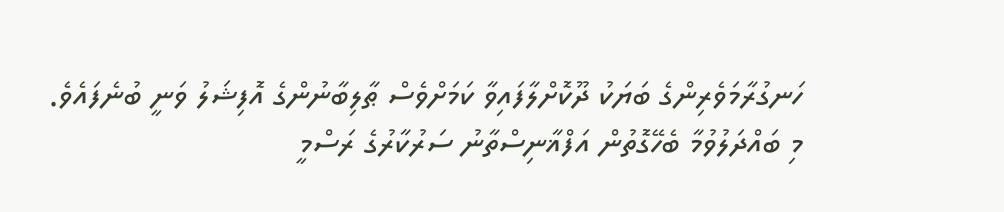ހަނގުރާމަވެރިންގެ ބަޔަކު ދޫކޮށްލާފައިވާ ކަމަށްވެސް ޠާލިބާނުންގެ އޮފިޝަލު ވަނީ ބުނެފައެވެ.
މި ބައްދަލުވުމާ ބެހޭގޮތުން އަފްޣާނިސްތާނު ސަރުކާރުގެ ރަސްމީ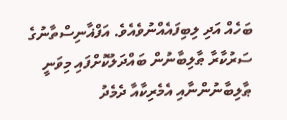ބަހެއް އަދި ލިބިފައެއްނުވެއެވެ. އަފްޣާނިސްތާނުގެ ސަރުކާރާ ޠާލިބާނުން ބައްދަލުކޮށްފައި މިވަނީ ޠާލިބާނުންނާއި އެމެރިކާއާ ދެމެދު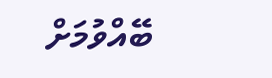ބޭއްވުމަށް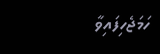ހަމަޖެހިފައިވާ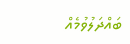ބައްދަލުވުމެއް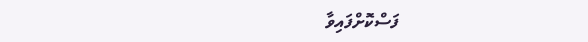ފަސްކޮށްފައިވާ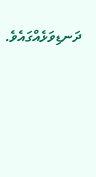ދަނޑިވަޅެއްގައެވެ.